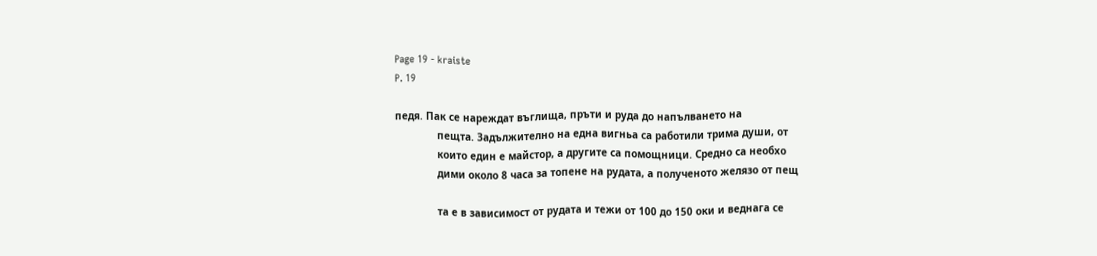Page 19 - kraiste
P. 19

педя. Пак се нареждат въглища, пръти и руда до напълването на
              пещта. Задължително на една вигньа са работили трима души, от
              които един е майстор, а другите са помощници. Средно са необхо
              дими около 8 часа за топене на рудата, а полученото желязо от пещ

              та е в зависимост от рудата и тежи от 100 до 150 оки и веднага се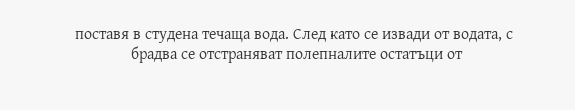поставя в студена течаща вода. След като се извади от водата, с
              брадва се отстраняват полепналите остатъци от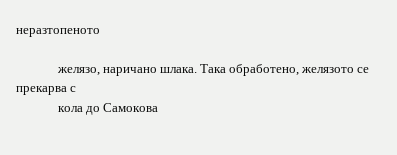неразтопеното

              желязо, наричано шлака. Така обработено, желязото се прекарва с
              кола до Самокова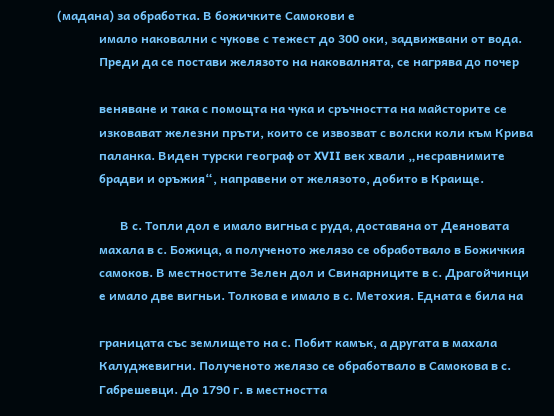(мадана) за обработка. В божичките Самокови е
              имало наковални с чукове с тежест до 300 оки, задвижвани от вода.
              Преди да се постави желязото на наковалнята, се нагрява до почер

              веняване и така с помощта на чука и сръчността на майсторите се
              изковават железни пръти, които се извозват с волски коли към Крива
              паланка. Виден турски географ от XVII век хвали „несравнимите
              брадви и оръжия“, направени от желязото, добито в Краище.

                     В с. Топли дол е имало вигньа с руда, доставяна от Деяновата
              махала в с. Божица, а полученото желязо се обработвало в Божичкия
              самоков. В местностите Зелен дол и Свинарниците в с. Драгойчинци
              е имало две вигньи. Толкова е имало в с. Метохия. Едната е била на

              границата със землището на с. Побит камък, а другата в махала
              Калуджевигни. Полученото желязо се обработвало в Самокова в с.
              Габрешевци. До 1790 г. в местността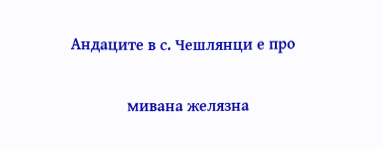Андаците в с. Чешлянци е про

              мивана желязна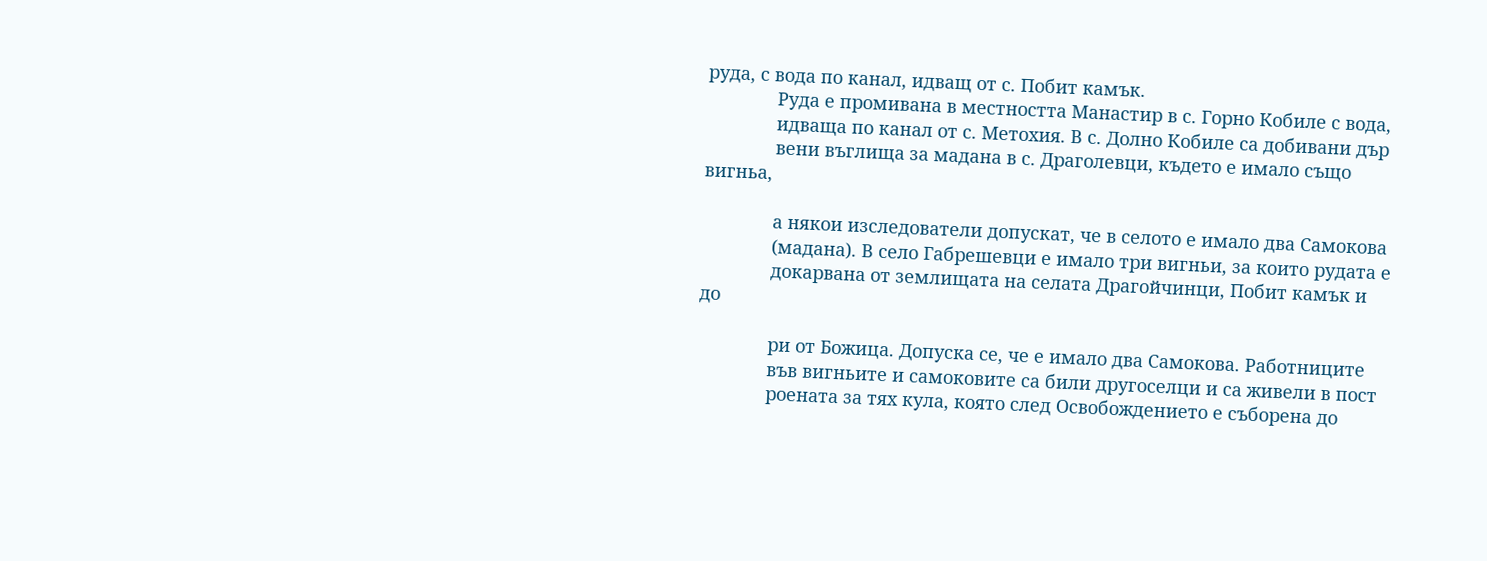руда, с вода по канал, идващ от с. Побит камък.
              Руда е промивана в местността Манастир в с. Горно Кобиле с вода,
              идваща по канал от с. Метохия. В с. Долно Кобиле са добивани дър
              вени въглища за мадана в с. Драголевци, където е имало също вигньа,

              а някои изследователи допускат, че в селото е имало два Самокова
              (мадана). В село Габрешевци е имало три вигньи, за които рудата е
              докарвана от землищата на селата Драгойчинци, Побит камък и до

              ри от Божица. Допуска се, че е имало два Самокова. Работниците
              във вигньите и самоковите са били другоселци и са живели в пост
              роената за тях кула, която след Освобождението е съборена до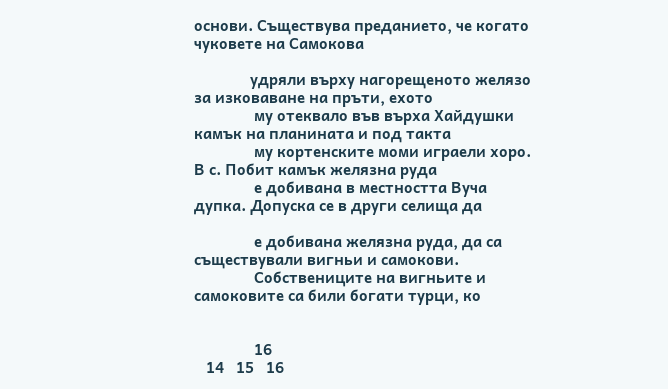основи. Съществува преданието, че когато чуковете на Самокова

              удряли върху нагорещеното желязо за изковаване на пръти, ехото
               му отеквало във върха Хайдушки камък на планината и под такта
               му кортенските моми играели хоро. В с. Побит камък желязна руда
               е добивана в местността Вуча дупка. Допуска се в други селища да

               е добивана желязна руда, да са съществували вигньи и самокови.
               Собствениците на вигньите и самоковите са били богати турци, ко


               16
   14   15   16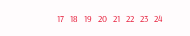17   18   19   20   21   22   23   24